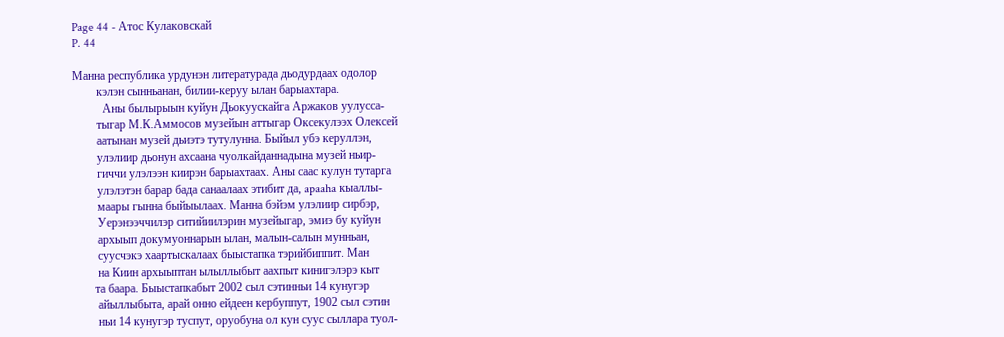Page 44 - Атос Кулаковскай
P. 44

Манна республика урдунэн литературада дьодурдаах одолор
        кэлэн сынньанан, билии-керуу ылан барыахтара.
          Аны былырыын куйун Дьокуускайга Аржаков уулусса-
        тыгар М.К.Аммосов музейын аттыгар Оксекулээх Олексей
        аатынан музей дьиэтэ тутулунна. Быйыл убэ керуллэн,
        улэлиир дьонун ахсаана чуолкайданнадына музей ньир-
        гиччи улэлээн киирэн барыахтаах. Аны саас кулун тутарга
        улэлэтэн барар бада санаалаах этибит да, apaaha кыаллы-
        маары гынна быйыылаах. Манна бэйэм улэлиир сирбэр,
        Уерэнээччилэр ситийиилэрин музейыгар, эмиэ бу куйун
        архыып докумуоннарын ылан, малын-салын мунньан,
        суусчэкэ хаартыскалаах быыстапка тэрийбиппит. Ман
        на Киин архыыптан ылыллыбыт аахпыт кинигэлэрэ кыт
       та баара. Быыстапкабыт 2002 сыл сэтинньи 14 кунугэр
        айыллыбыта, арай онно ейдеен кербуппут, 1902 сыл сэтин
        ньи 14 кунугэр туспут, оруобуна ол кун суус сыллара туол-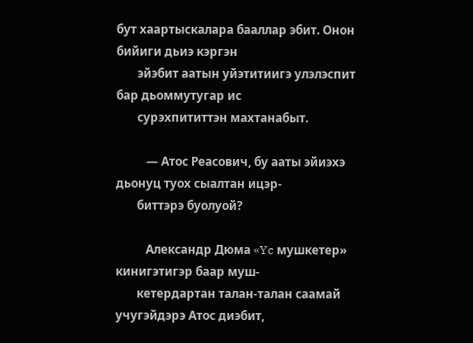бут хаартыскалара бааллар эбит. Онон бийиги дьиэ кэргэн
       эйэбит аатын уйэтитиигэ улэлэспит бар дьоммутугар ис
       сурэхпититтэн махтанабыт.

          — Атос Реасович, бу ааты эйиэхэ дьонуц туох сыалтан ицэр-
       биттэрэ буолуой?

          Александр Дюма «Yc мушкетер» кинигэтигэр баар муш-
       кетердартан талан-талан саамай учугэйдэрэ Атос диэбит,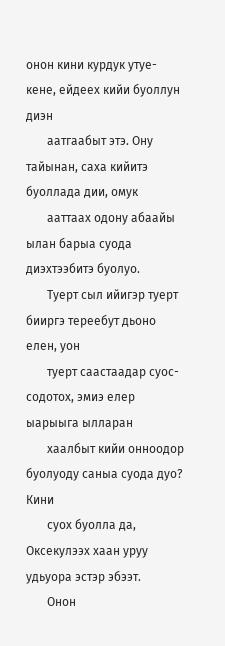онон кини курдук утуе-кене, ейдеех кийи буоллун диэн
       аатгаабыт этэ. Ону тайынан, саха кийитэ буоллада дии, омук
       ааттаах одону абаайы ылан барыа суода диэхтээбитэ буолуо.
       Туерт сыл ийигэр туерт бииргэ тереебут дьоно елен, уон
       туерт саастаадар суос-содотох, эмиэ елер ыарыыга ылларан
       хаалбыт кийи онноодор буолуоду саныа суода дуо? Кини
       суох буолла да, Оксекулээх хаан уруу удьуора эстэр эбээт.
       Онон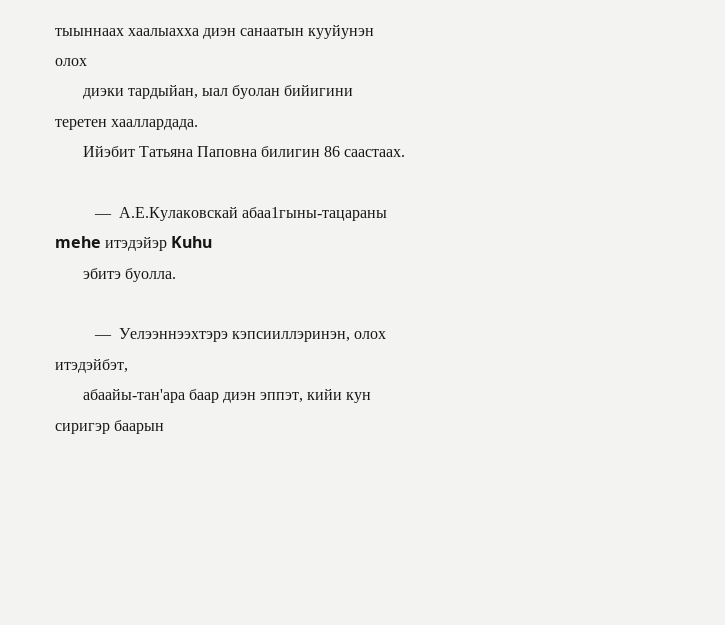тыыннаах хаалыахха диэн санаатын кууйунэн олох
       диэки тардыйан, ыал буолан бийигини теретен хааллардада.
       Ийэбит Татьяна Паповна билигин 86 саастаах.

          —  А.Е.Кулаковскай абаа1гыны-тацараны mehe итэдэйэр Kuhu
       эбитэ буолла.

          —  Уелээннээхтэрэ кэпсииллэринэн, олох итэдэйбэт,
       абаайы-тан'ара баар диэн эппэт, кийи кун сиригэр баарын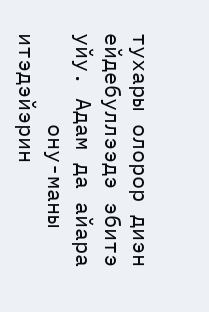тухары олорор диэн ейдебуллээдэ эбитэ уйу. Адам да айара
       ону-маны итэдэйэрин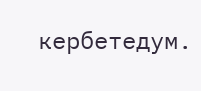кербетедум.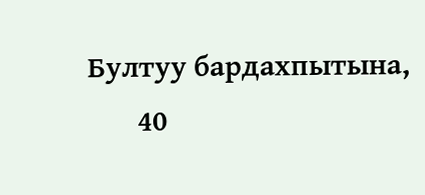Бултуу бардахпытына,
       40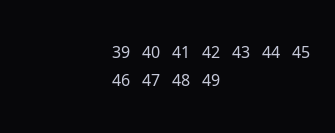39   40   41   42   43   44   45   46   47   48   49